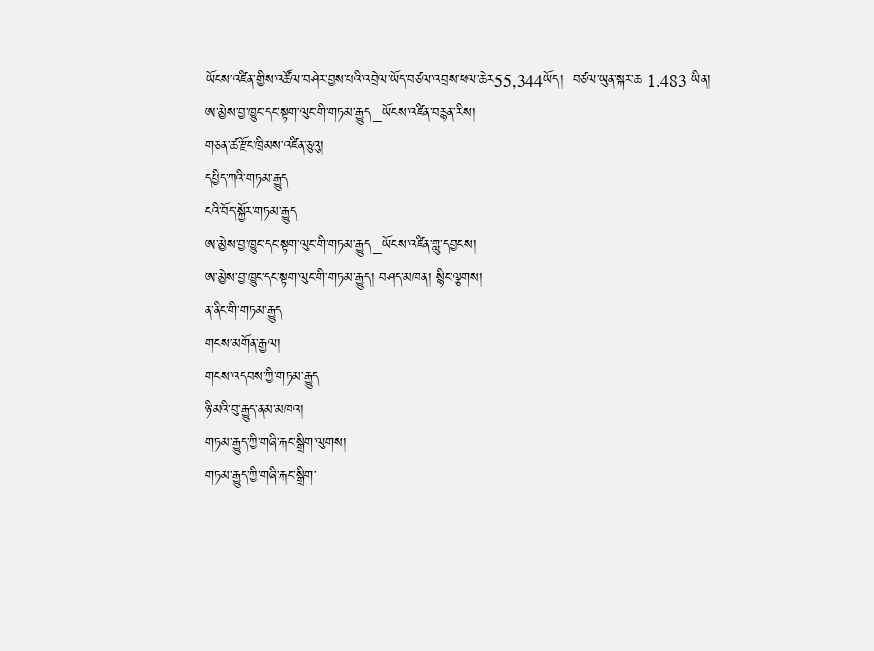ཡོངས་འཛིན་གྱིས་འཚོལ་བཤེར་བྱས་པའི་འབྲེལ་ཡོད་བཙལ་འབྲས་ཕལ་ཆེར55,344ཡོད།  བཙལ་ཡུན་སྐར་ཆ 1.483 ཡིན།
ཨ་མྱེས་བྱ་ཁྱུང་དང་སྟག་ལུང་གི་གཏམ་རྒྱུད_ཡོངས་འཛིན་བརྙན་རིས།
གཅན་ཚ་རྫོང་ཁྲིམས་འཛིན་ཅུའུ།
དཔྱིད་ཀའི་གཏམ་རྒྱུད
ངའི་བོད་སྐྱོར་གཏམ་རྒྱུད
ཨ་མྱེས་བྱ་ཁྱུང་དང་སྟག་ལུང་གི་གཏམ་རྒྱུད_ཡོངས་འཛིན་གླུ་དབྱངས།
ཨ་མྱེས་བྱ་ཁྱུང་དང་སྟག་ལུང་གི་གཏམ་རྒྱུད། བཤད་མཁན། སྙིང་ལྕགས།
ན་ནིང་གི་གཏམ་རྒྱུད
གངས་མགོན་རྒྱལ།
གངས་འདབས་ཀྱི་གཏམ་རྒྱུད
ཉི་མའི་བུ་རྒྱུད་ནམ་མཁའ།
གཏམ་རྒྱུད་ཀྱི་གཞི་རྐང་སྒྲིག་ལུགས།
གཏམ་རྒྱུད་ཀྱི་གཞི་རྐང་སྒྲིག་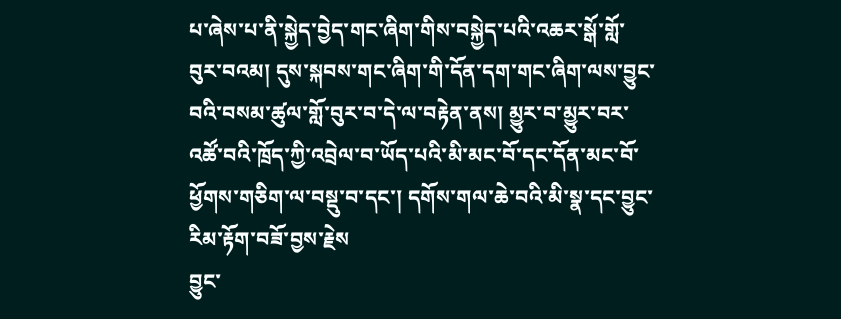པ་ཞེས་པ་ནི་སྐྱེད་བྱེད་གང་ཞིག་གིས་བསྐྱེད་པའི་འཆར་སྒོ་གློ་བུར་བའམ། དུས་སྐབས་གང་ཞིག་གི་དོན་དག་གང་ཞིག་ལས་བྱུང་བའི་བསམ་ཚུལ་གློ་བུར་བ་དེ་ལ་བརྟེན་ནས། མྱུར་བ་མྱུར་བར་འཚོ་བའི་ཁྲོད་ཀྱི་འབྲེལ་བ་ཡོད་པའི་མི་མང་བོ་དང་དོན་མང་བོ་ཕྱོགས་གཅིག་ལ་བསྡུ་བ་དང་། དགོས་གལ་ཆེ་བའི་མི་སྣ་དང་བྱུང་རིམ་རྟོག་བཟོ་བྱས་རྗེས
བྱུང་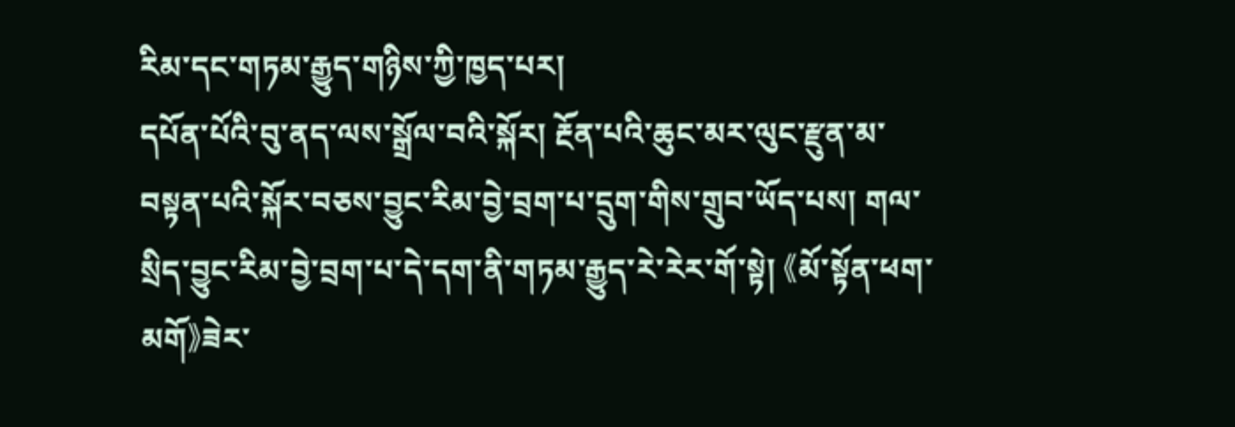རིམ་དང་གཏམ་རྒྱུད་གཉིས་ཀྱི་ཁྱད་པར།
དཔོན་པོའི་བུ་ནད་ལས་སྒྲོལ་བའི་སྐོར། རྔོན་པའི་ཆུང་མར་ལུང་རྫུན་མ་བསྟན་པའི་སྐོར་བཅས་བྱུང་རིམ་བྱེ་བྲག་པ་དྲུག་གིས་གྲུབ་ཡོད་པས། གལ་སྲིད་བྱུང་རིམ་བྱེ་བྲག་པ་དེ་དག་ནི་གཏམ་རྒྱུད་རེ་རེར་གོ་སྟེ། 《མོ་སྟོན་ཕག་མགོ》ཟེར་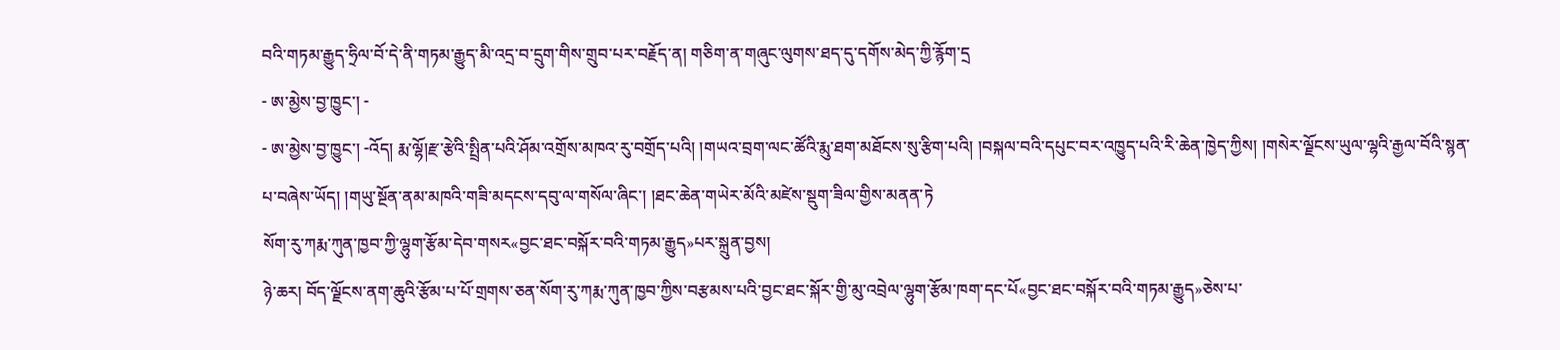བའི་གཏམ་རྒྱུད་ཧྲིལ་བོ་དེ་ནི་གཏམ་རྒྱུད་མི་འདྲ་བ་དྲུག་གིས་གྲུབ་པར་བརྗོད་ན། གཅིག་ན་གཞུང་ལུགས་ཐད་དུ་དགོས་མེད་ཀྱི་རྙོག་དྲ
- ཨ་མྱེས་བྱ་ཁྱུང་། -
- ཨ་མྱེས་བྱ་ཁྱུང་། -འོད། རྨ་ལྷོ།རྫ་རྩེའི་སྤྲིན་པའི་ཤོམ་འགྲོས་མཁའ་རུ་བགྲོད་པའི། །གཡའ་བྲག་ལང་ཚོའི་རྨུ་ཐག་མཐོངས་སུ་རྩིག་པའི། །བསྐལ་བའི་དཔུང་བར་འཁྱུད་པའི་རི་ཆེན་ཁྱེད་ཀྱིས། །གསེར་ལྗོངས་ཡུལ་ལྷའི་རྒྱལ་བོའི་སྙན་པ་བཞེས་ཡོད། །གཡུ་སྔོན་ནམ་མཁའི་གཟི་མདངས་དབུ་ལ་གསོལ་ཞིང་། །ཐང་ཆེན་གཡེར་མོའི་མཛེས་སྡུག་ཟིལ་གྱིས་མནན་ཏེ
སོག་རུ་ཀརྨ་ཀུན་ཁྱབ་ཀྱི་ལྷུག་རྩོམ་དེབ་གསར«བྱང་ཐང་བསྐོར་བའི་གཏམ་རྒྱུད»པར་སྐྲུན་བྱས།
ཉེ་ཆར། བོད་ལྗོངས་ནག་ཆུའི་རྩོམ་པ་པོ་གྲགས་ཅན་སོག་རུ་ཀརྨ་ཀུན་ཁྱབ་ཀྱིས་བརྩམས་པའི་བྱང་ཐང་སྐོར་གྱི་མུ་འབྲེལ་ལྷུག་རྩོམ་ཁག་དང་པོ«བྱང་ཐང་བསྐོར་བའི་གཏམ་རྒྱུད»ཅེས་པ་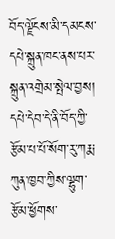བོད་ལྗོངས་མི་དམངས་དཔེ་སྐྲུན་ཁང་ནས་པར་སྐྲུན་འགྲེམ་སྤེལ་བྱས། དཔེ་དེབ་དེ་ནི་བོད་ཀྱི་རྩོམ་པ་པོ་སོག་རུ་ཀརྨ་ཀུན་ཁྱབ་ཀྱིས་ལྷུག་རྩོམ་ཕྱོགས་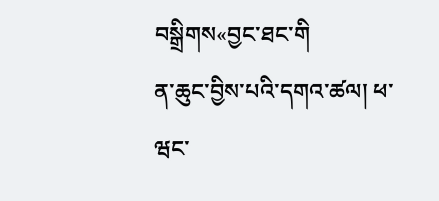བསྒྲིགས«བྱང་ཐང་གི
ན་ཆུང་བྱིས་པའི་དགའ་ཚལ། ཕ་ཝང་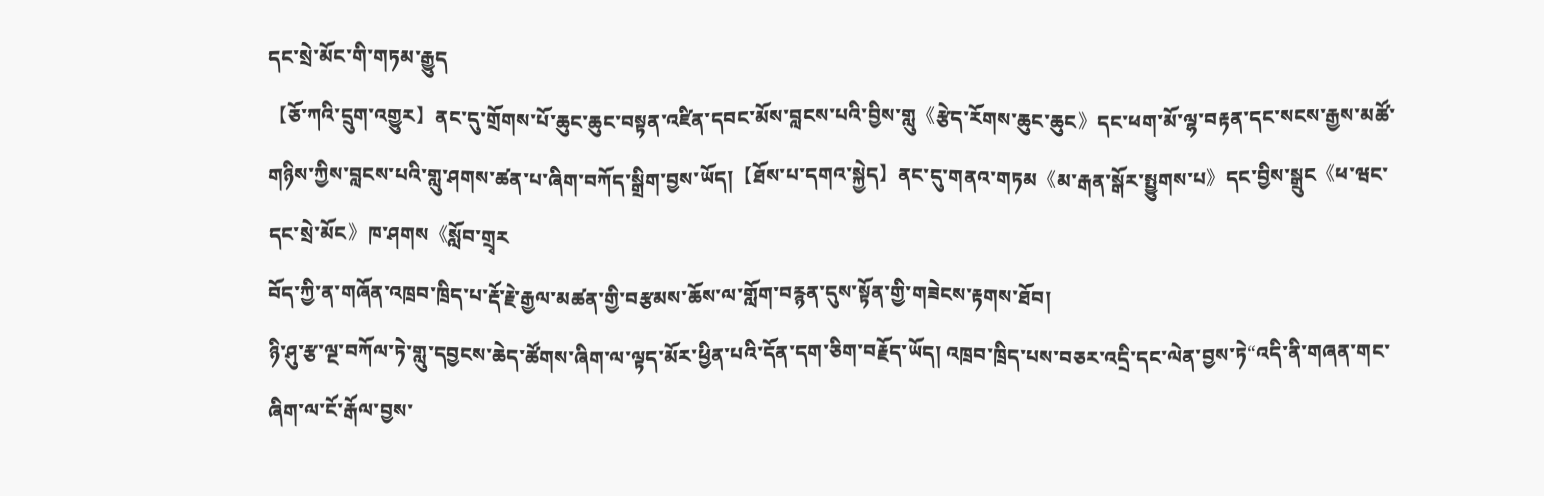དང་སྲེ་མོང་གི་གཏམ་རྒྱུད
【ཅོ་ཀའི་དྲུག་འགྱུར】ནང་དུ་གྲོགས་པོ་ཆུང་ཆུང་བསྟན་འཛིན་དབང་མོས་བླངས་པའི་བྱིས་གླུ《རྩེད་རོགས་ཆུང་ཆུང》དང་ཕག་མོ་ལྷ་བརྟན་དང་སངས་རྒྱས་མཚོ་གཉིས་ཀྱིས་བླངས་པའི་གླུ་ཤགས་ཚན་པ་ཞིག་བཀོད་སྒྲིག་བྱས་ཡོད།【ཐོས་པ་དགའ་སྐྱེད】ནང་དུ་གནའ་གཏམ《མ་རྒན་སྒོར་སྤྱུགས་པ》དང་བྱིས་སྒྲུང《ཕ་ཝང་དང་སྲེ་མོང》ཁ་ཤགས《སློབ་གྲྭར
བོད་ཀྱི་ན་གཞོན་འཁྲབ་ཁྲིད་པ་རྡོ་རྗེ་རྒྱལ་མཚན་གྱི་བརྩམས་ཆོས་ལ་གློག་བརྙན་དུས་སྟོན་གྱི་གཟེངས་རྟགས་ཐོབ།
ཉི་ཤུ་རྩ་ལྔ་བཀོལ་ཏེ་གླུ་དབྱངས་ཆེད་ཚོགས་ཞིག་ལ་ལྟད་མོར་ཕྱིན་པའི་དོན་དག་ཅིག་བརྗོད་ཡོད། འཁྲབ་ཁྲིད་པས་བཅར་འདྲི་དང་ལེན་བྱས་ཏེ“འདི་ནི་གཞན་གང་ཞིག་ལ་ངོ་རྒོལ་བྱས་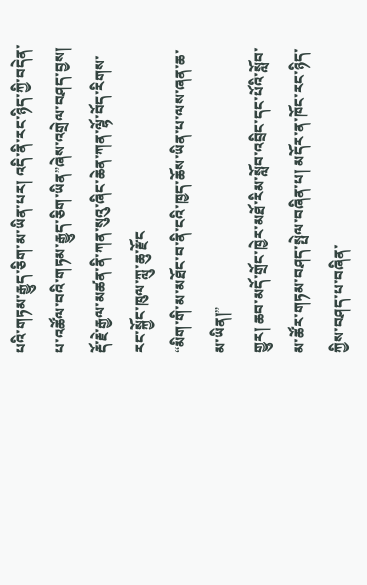པའི་གཏམ་རྒྱུད་ཅིག་མ་ཡིན་པར། འདི་ནི་རང་ཉིད་ཀྱི་བདེན་པ་འཚོལ་བའི་གཏམ་རྒྱུད་ཅིག་ཡིན”ཞེས་འགྲེལ་བཤད་བྱས། རྡོ་རྗེ་རྒྱལ་མཚན་ནི་ཀན་སུའུ་ཞིང་ཆེན་ཀན་ལྷོ་བོད་རིགས་རང་སྐྱོང་ཁུལ་ཀླུ་ཆུ་རྫོང
“མིག་གི་མ་མཐོང་བ་ནི་ངའི་ཁྱད་ཆོས་ཡིན་པ་ལས་ཞན་ཆ་མ་ཡིན།”
གྱུར། ཆབ་མདོ་གྲོང་ཁྱེར་མཐོ་རིམ་སློབ་འབྲིང་དང་པོའི་སློབ་མ་ཚོར་གཏམ་བཤད་སྤེལ་བཞིན་པ། མདོར་ན་ཁོང་རང་ཉིད་ཀྱིས་བཤད་པ་བཞིན་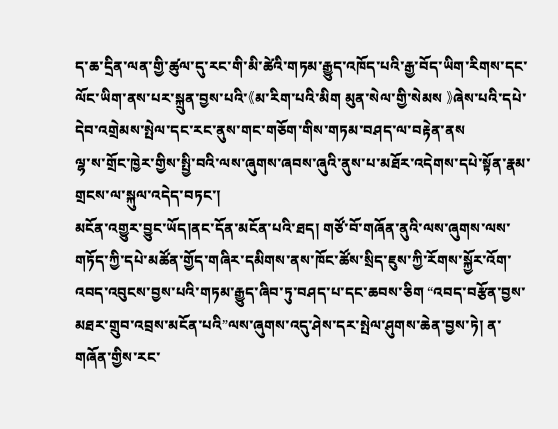ད་ཆ་དྲིན་ལན་གྱི་ཚུལ་དུ་རང་གི་མི་ཚེའི་གཏམ་རྒྱུད་འཁོད་པའི་རྒྱ་བོད་ཡིག་རིགས་དང་ལོང་ཡིག་ནས་པར་སྐྲུན་བྱས་པའི་《མ་རིག་པའི་མིག མུན་སེལ་གྱི་སེམས 》ཞེས་པའི་དཔེ་དེབ་འགྲེམས་སྤེལ་དང་རང་ནུས་གང་གཅོག་གིས་གཏམ་བཤད་ལ་བརྟེན་ནས
ལྷ་ས་གྲོང་ཁྱེར་གྱིས་སྤྱི་བའི་ལས་ཞུགས་ཞབས་ཞུའི་ནུས་པ་མཐོར་འདེགས་དཔེ་སྟོན་རྣམ་གྲངས་ལ་སྐུལ་འདེད་བཏང་།
མངོན་འགྱུར་བྱུང་ཡོད།ནང་དོན་མངོན་པའི་ཐད། གཙོ་བོ་གཞོན་ནུའི་ལས་ཞུགས་ལས་གཏོད་ཀྱི་དཔེ་མཚོན་གྱོད་གཞིར་དམིགས་ནས་ཁོང་ཚོས་སྲིད་ཇུས་ཀྱི་རོགས་སྐྱོར་འོག་འབད་འབུངས་བྱས་པའི་གཏམ་རྒྱུད་ཞིབ་ཏུ་བཤད་པ་དང་ཆབས་ཅིག “འབད་བརྩོན་བྱས་མཐར་གྲུབ་འབྲས་མངོན་པའི”ལས་ཞུགས་འདུ་ཤེས་དར་སྤེལ་ཤུགས་ཆེན་བྱས་ཏེ། ན་གཞོན་གྱིས་རང་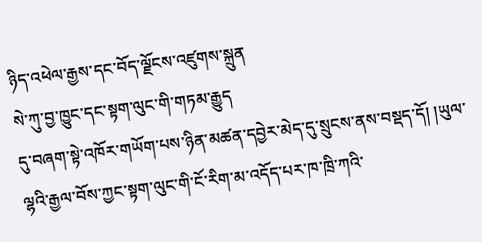ཉིད་འཕེལ་རྒྱས་དང་བོད་ལྗོངས་འཛུགས་སྐྲུན
སེ་ཀུ་བྱ་ཁྱུང་དང་སྟག་ལུང་གི་གཏམ་རྒྱུད
དུ་བཞག་སྟེ་འཁོར་གཡོག་པས་ཉིན་མཚན་དབྱེར་མེད་དུ་སྲུངས་ནས་བསྡད་དོ། །ཡུལ་ལྷའི་རྒྱལ་བོས་ཀྱང་སྟག་ལུང་གི་ངོ་རིག་མ་འདོད་པར་ཁ་ཁྲི་ཀའི་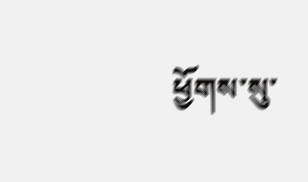ཕྱོགས་སུ་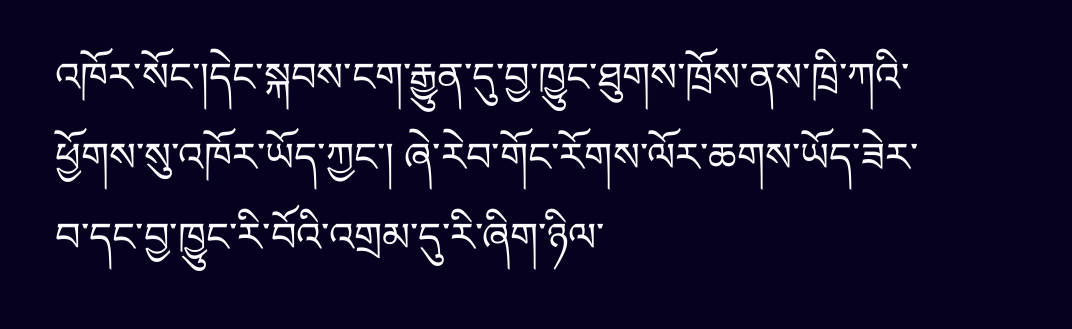འཁོར་སོང་།དེང་སྐབས་ངག་རྒྱུན་དུ་བྱ་ཁྱུང་ཐུགས་ཁྲོས་ནས་ཁྲི་ཀའི་ཕྱོགས་སུ་འཁོར་ཡོད་ཀྱང་། ཞེ་རེབ་གོང་རོགས་ལོར་ཆགས་ཡོད་ཟེར་བ་དང་བྱ་ཁྱུང་རི་བོའི་འགྲམ་དུ་རི་ཞིག་ཉིལ་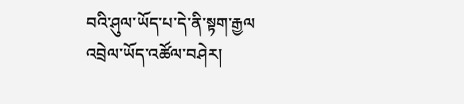བའི་ཤུལ་ཡོད་པ་དེ་ནི་སྟག་རྒྱལ
འབྲེལ་ཡོད་འཚོལ་བཤེར།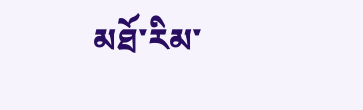མཐོ་རིམ་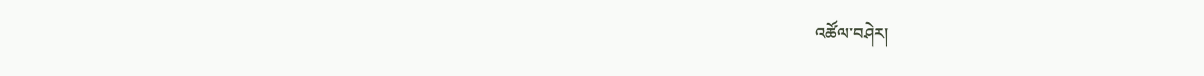འཚོལ་བཤེར།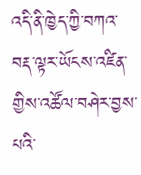འདི་ནི་ཁྱེད་ཀྱི་བཀའ་བརྡ་ལྟར་ཡོངས་འཛིན་གྱིས་འཚོལ་བཤེར་བྱས་པའི་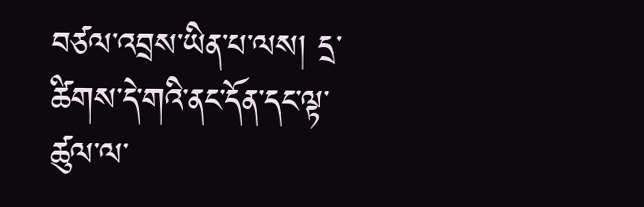བཙལ་འབྲས་ཡིན་པ་ལས། དྲ་ཚིགས་དེ་གའི་ནང་དོན་དང་ལྟ་ཚུལ་ལ་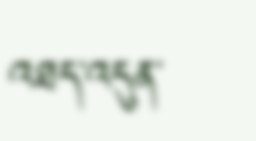འཐད་འདུན་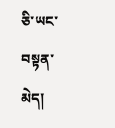ཅི་ཡང་བསྟན་མེད།